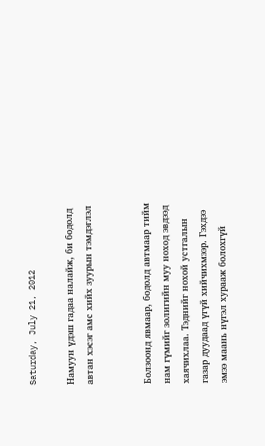Saturday, July 21, 2012

Намуун үдэш гадаа налайж, би бодолд автан хэсэг амс хийх зуурын тэмдэглэл


Болзоонд явмаар, бодолд автмаар тийм нам гүмийг золигийн муу ноход эвдээд хаячихлаа. Тэднийг нохой устгалын газар дуудаад үгүй хийчихмээр. Гэхдээ эмээ маань нүгэл хурааж болохгүй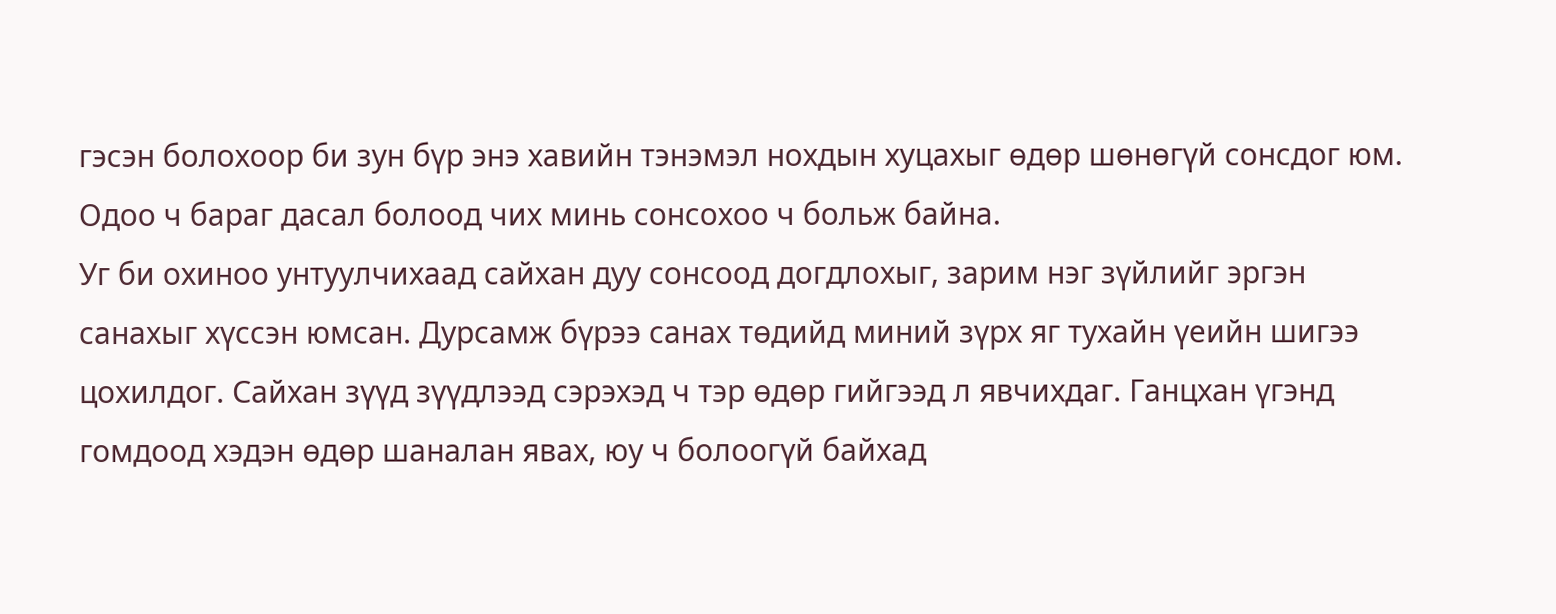гэсэн болохоор би зун бүр энэ хавийн тэнэмэл нохдын хуцахыг өдөр шөнөгүй сонсдог юм. Одоо ч бараг дасал болоод чих минь сонсохоо ч больж байна.
Уг би охиноо унтуулчихаад сайхан дуу сонсоод догдлохыг, зарим нэг зүйлийг эргэн санахыг хүссэн юмсан. Дурсамж бүрээ санах төдийд миний зүрх яг тухайн үеийн шигээ цохилдог. Сайхан зүүд зүүдлээд сэрэхэд ч тэр өдөр гийгээд л явчихдаг. Ганцхан үгэнд гомдоод хэдэн өдөр шаналан явах, юу ч болоогүй байхад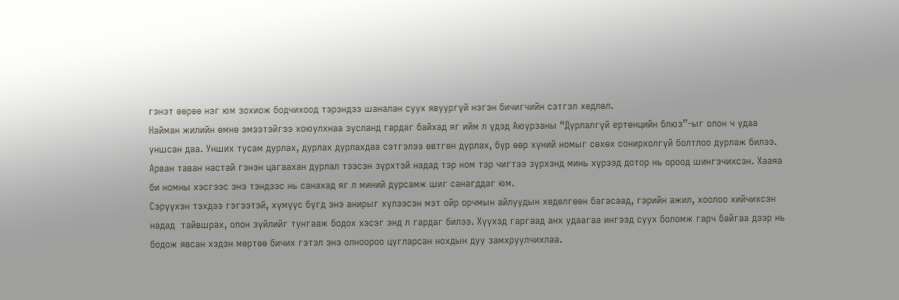гэнэт өөрөө нэг юм зохиож бодчихоод тэрэндээ шаналан суух явуургүй нэгэн бичигчийн сэтгэл хөдлөл.
Найман жилийн өмнө эмээтэйгээ хоюулхнаа зусланд гардаг байхад яг ийм л үдэд Аюурзаны “Дурлалгүй ертөнцийн блюз”-ыг олон ч удаа уншсан даа. Унших тусам дурлах, дурлах дурлахдаа сэтгэлээ өвтгөн дурлах, бүр өөр хүний номыг сөхөх сонирхолгүй болтлоо дурлаж билээ. Арван таван настай гэнэн цагаахан дурлал тээсэн зүрхтэй надад тэр ном тэр чигтээ зүрхэнд минь хүрээд дотор нь ороод шингэчихсэн. Хааяа би номны хэсгээс энэ тэндээс нь санахад яг л миний дурсамж шиг санагддаг юм.
Сэрүүхэн тэхдээ гэгээтэй, хүмүүс бүгд энэ анирыг хүлээсэн мэт ойр орчмын айлуудын хөдөлгөөн багасаад, гэрийн ажил, хоолоо хийчихсэн надад  тайвшрах, олон зүйлийг тунгааж бодох хэсэг энд л гардаг билээ. Хүүхэд гаргаад анх удаагаа ингээд суух боломж гарч байгаа дээр нь бодож явсан хэдэн мөртөө бичих гэтэл энэ олноороо цугларсан нохдын дуу замхруулчихлаа.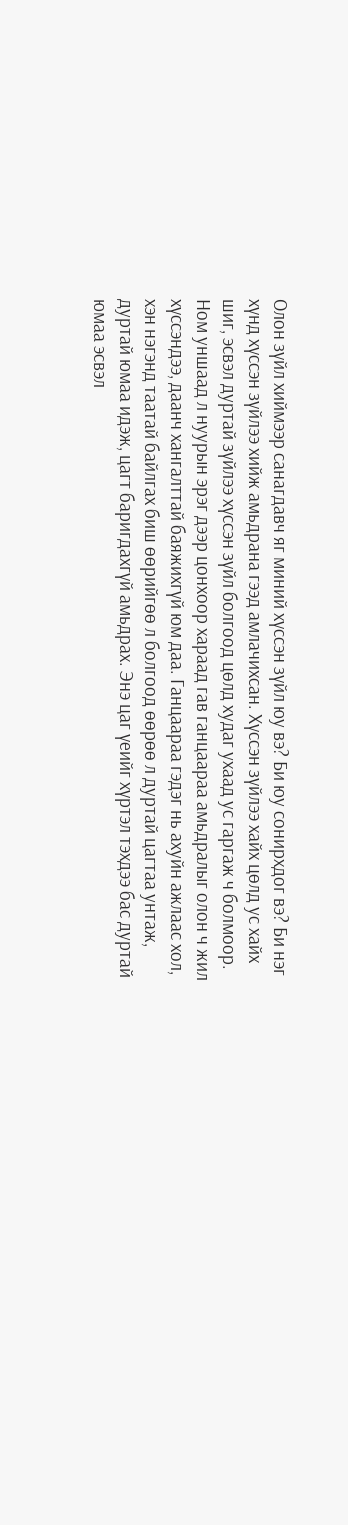Олон зүйл хиймээр санагдавч яг миний хүссэн зүйл юу вэ? Би юу сонирхдог вэ? Би нэг хүнд хүссэн зүйлээ хийж амьдрана гээд амлачихсан. Хүссэн зүйлээ хайх цөлд ус хайх шиг, эсвэл дуртай зүйлээ хүссэн зүйл болгоод цөлд худаг ухаад ус гаргаж ч болмоор. Ном уншаад л нуурын эрэг дээр цонхоор хараад гав ганцаараа амьдралыг олон ч жил хүссэндээ, даанч хангалттай баяжихгүй юм даа. Ганцаараа гэдэг нь ахуйн ажлаас хол, хэн нэгэнд таатай байлгах биш өөрийгөө л болгоод өөрөө л дуртай цагтаа унтаж, дуртай юмаа идэж, цагт баригдахгүй амьдрах. Энэ цаг үеийг хүртэл тэхдээ бас дуртай юмаа эсвэл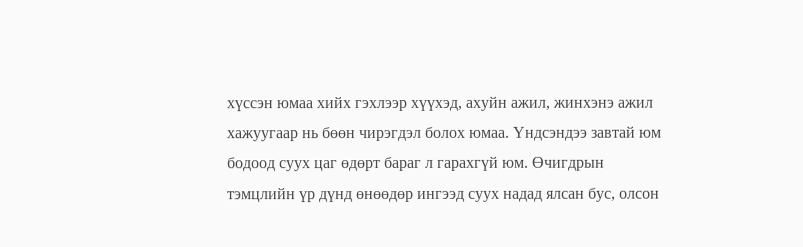хүссэн юмаа хийх гэхлээр хүүхэд, ахуйн ажил, жинхэнэ ажил хажуугаар нь бөөн чирэгдэл болох юмаа. Үндсэндээ завтай юм бодоод суух цаг өдөрт бараг л гарахгүй юм. Өчигдрын тэмцлийн үр дүнд өнөөдөр ингээд суух надад ялсан бус, олсон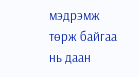мэдрэмж төрж байгаа нь даан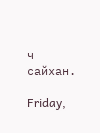ч сайхан.

Friday,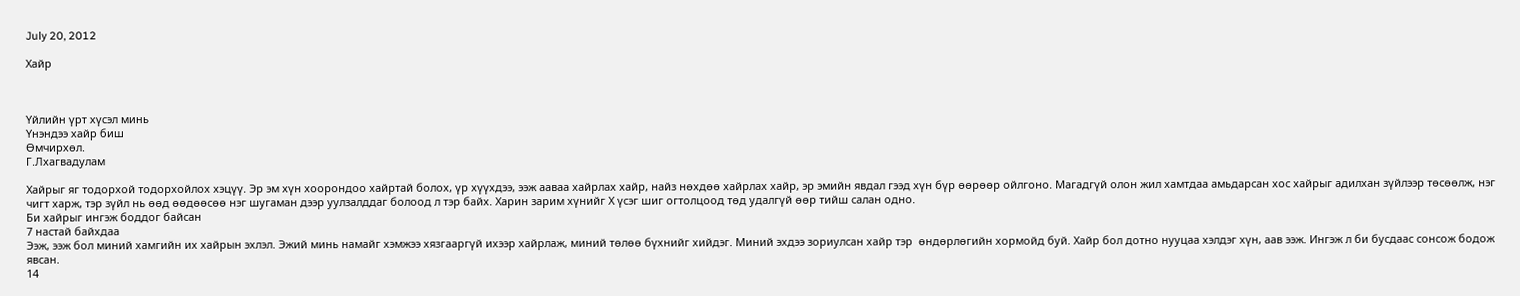July 20, 2012

Хайр



Үйлийн үрт хүсэл минь
Үнэндээ хайр биш
Өмчирхөл.
Г.Лхагвадулам

Хайрыг яг тодорхой тодорхойлох хэцүү. Эр эм хүн хоорондоо хайртай болох, үр хүүхдээ, ээж ааваа хайрлах хайр, найз нөхдөө хайрлах хайр, эр эмийн явдал гээд хүн бүр өөрөөр ойлгоно. Магадгүй олон жил хамтдаа амьдарсан хос хайрыг адилхан зүйлээр төсөөлж, нэг чигт харж, тэр зүйл нь өөд өөдөөсөө нэг шугаман дээр уулзалддаг болоод л тэр байх. Харин зарим хүнийг Х үсэг шиг огтолцоод төд удалгүй өөр тийш салан одно.
Би хайрыг ингэж боддог байсан
7 настай байхдаа
Ээж, ээж бол миний хамгийн их хайрын эхлэл. Эжий минь намайг хэмжээ хязгааргүй ихээр хайрлаж, миний төлөө бүхнийг хийдэг. Миний эхдээ зориулсан хайр тэр  өндөрлөгийн хормойд буй. Хайр бол дотно нууцаа хэлдэг хүн, аав ээж. Ингэж л би бусдаас сонсож бодож явсан.
14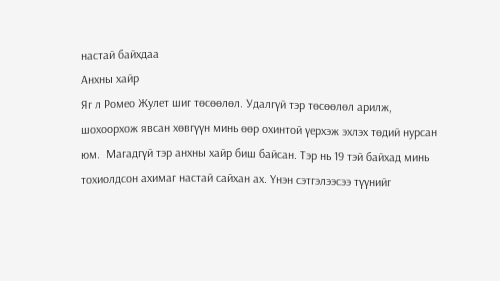настай байхдаа
Анхны хайр
Яг л Ромео Жулет шиг төсөөлөл. Удалгүй тэр төсөөлөл арилж, шохоорхож явсан хөвгүүн минь өөр охинтой үерхэж эхлэх төдий нурсан юм.  Магадгүй тэр анхны хайр биш байсан. Тэр нь 19 тэй байхад минь тохиолдсон ахимаг настай сайхан ах. Үнэн сэтгэлээсээ түүнийг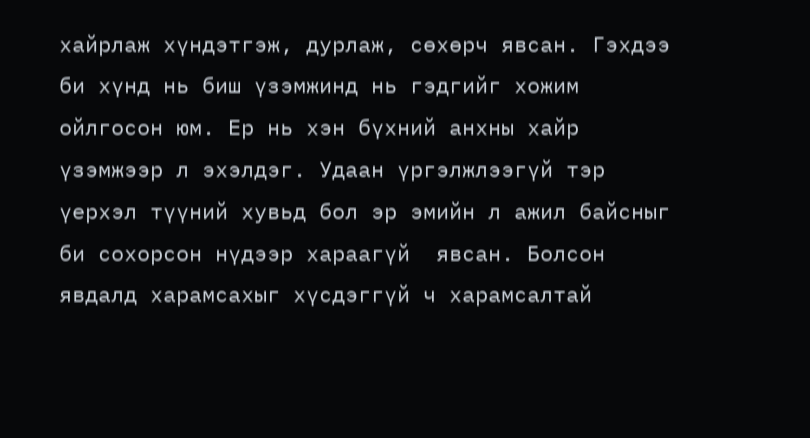хайрлаж хүндэтгэж, дурлаж, сөхөрч явсан. Гэхдээ би хүнд нь биш үзэмжинд нь гэдгийг хожим ойлгосон юм. Ер нь хэн бүхний анхны хайр үзэмжээр л эхэлдэг. Удаан үргэлжлээгүй тэр үерхэл түүний хувьд бол эр эмийн л ажил байсныг би сохорсон нүдээр хараагүй  явсан. Болсон явдалд харамсахыг хүсдэггүй ч харамсалтай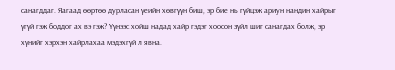санагддаг. Яагаад өөртөө дурласан үеийн хөвгүүн биш, эр бие нь гүйцэж ариун нандин хайрыг үгүй гэж боддог ах вэ гэж? Үүнээс хойш надад хайр гэдэг хоосон зүйл шиг санагдах болж, эр хүнийг хэрхэн хайрлахаа мэдэхгүй л явна.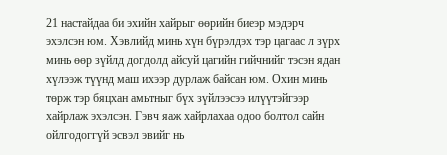21 настайдаа би эхийн хайрыг өөрийн биеэр мэдэрч эхэлсэн юм. Хэвлийд минь хүн бүрэлдэх тэр цагаас л зүрх минь өөр зүйлд догдолд айсуй цагийн гийчнийг тэсэн ядан хүлээж түүнд маш ихээр дурлаж байсан юм. Охин минь төрж тэр бяцхан амьтныг бүх зүйлээсээ илүүтэйгээр хайрлаж эхэлсэн. Гэвч яаж хайрлахаа одоо болтол сайн ойлгодоггүй эсвэл эвийг нь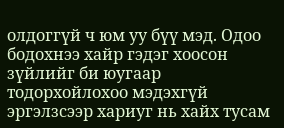олдоггүй ч юм уу бүү мэд. Одоо бодохнээ хайр гэдэг хоосон зүйлийг би юугаар тодорхойлохоо мэдэхгүй эргэлзсээр хариуг нь хайх тусам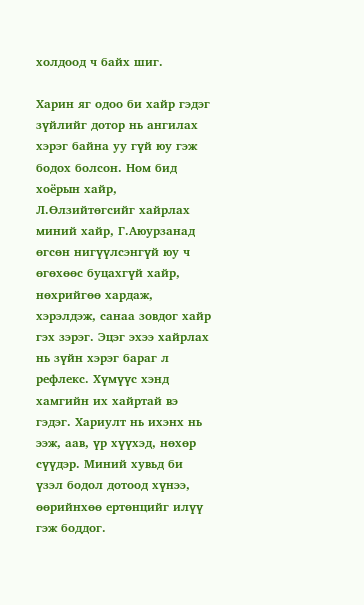холдоод ч байх шиг.

Харин яг одоо би хайр гэдэг зүйлийг дотор нь ангилах хэрэг байна уу гүй юу гэж бодох болсон. Ном бид хоёрын хайр, Л.Өлзийтөгсийг хайрлах миний хайр, Г.Аюурзанад өгсөн нигүүлсэнгүй юу ч өгөхөөс буцахгүй хайр, нөхрийгөө хардаж, хэрэлдэж, санаа зовдог хайр гэх зэрэг. Эцэг эхээ хайрлах нь зүйн хэрэг бараг л рефлекс. Хүмүүс хэнд хамгийн их хайртай вэ гэдэг. Хариулт нь ихэнх нь ээж, аав, үр хүүхэд, нөхөр сүүдэр. Миний хувьд би үзэл бодол дотоод хүнээ, өөрийнхөө ертөнцийг илүү гэж боддог.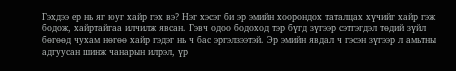Гэхдээ ер нь яг юуг хайр гэх вэ? Нэг хэсэг би эр эмийн хоорондох таталцах хүчийг хайр гэж бодож, хайртайгаа илчилж явсан. Гэвч одоо бодоход тэр бүгд зүгээр сэтгэгдэл төдий зүйл бөгөөд чухам нөгөө хайр гэдэг нь ч бас эргэлзээтэй. Эр эмийн явдал ч гэсэн зүгээр л амьтны адгуусан шинж чанарын илрэл, үр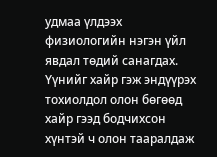удмаа үлдээх физиологийн нэгэн үйл явдал төдий санагдах. Үүнийг хайр гэж эндүүрэх тохиолдол олон бөгөөд хайр гээд бодчихсон хүнтэй ч олон тааралдаж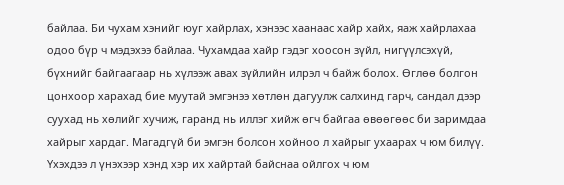байлаа. Би чухам хэнийг юуг хайрлах, хэнээс хаанаас хайр хайх, яаж хайрлахаа одоо бүр ч мэдэхээ байлаа. Чухамдаа хайр гэдэг хоосон зүйл, нигүүлсэхүй, бүхнийг байгаагаар нь хүлээж авах зүйлийн илрэл ч байж болох. Өглөө болгон цонхоор харахад бие муутай эмгэнээ хөтлөн дагуулж салхинд гарч, сандал дээр суухад нь хөлийг хучиж, гаранд нь иллэг хийж өгч байгаа өвөөгөөс би заримдаа хайрыг хардаг. Магадгүй би эмгэн болсон хойноо л хайрыг ухаарах ч юм билүү. Үхэхдээ л үнэхээр хэнд хэр их хайртай байснаа ойлгох ч юм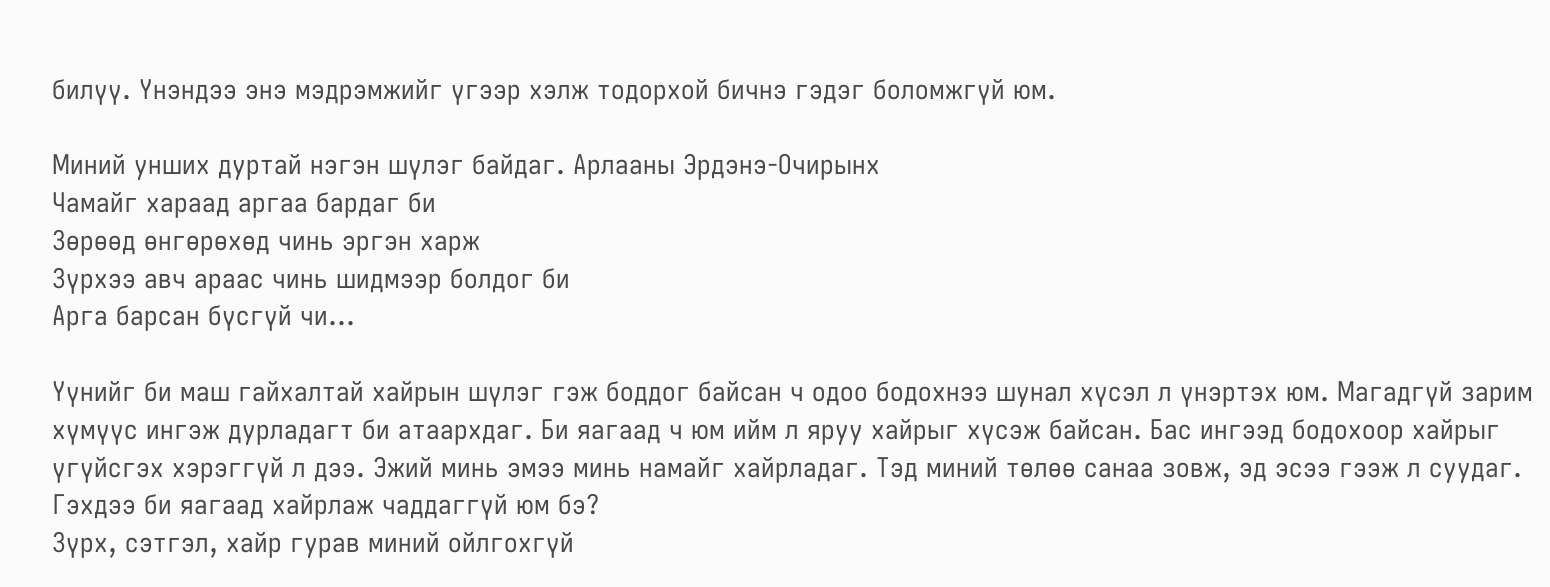билүү. Үнэндээ энэ мэдрэмжийг үгээр хэлж тодорхой бичнэ гэдэг боломжгүй юм.

Миний унших дуртай нэгэн шүлэг байдаг. Арлааны Эрдэнэ-Очирынх
Чамайг хараад аргаа бардаг би
Зөрөөд өнгөрөхөд чинь эргэн харж
Зүрхээ авч араас чинь шидмээр болдог би
Арга барсан бүсгүй чи...

Үүнийг би маш гайхалтай хайрын шүлэг гэж боддог байсан ч одоо бодохнээ шунал хүсэл л үнэртэх юм. Магадгүй зарим хүмүүс ингэж дурладагт би атаархдаг. Би яагаад ч юм ийм л яруу хайрыг хүсэж байсан. Бас ингээд бодохоор хайрыг үгүйсгэх хэрэггүй л дээ. Эжий минь эмээ минь намайг хайрладаг. Тэд миний төлөө санаа зовж, эд эсээ гээж л суудаг. Гэхдээ би яагаад хайрлаж чаддаггүй юм бэ?
Зүрх, сэтгэл, хайр гурав миний ойлгохгүй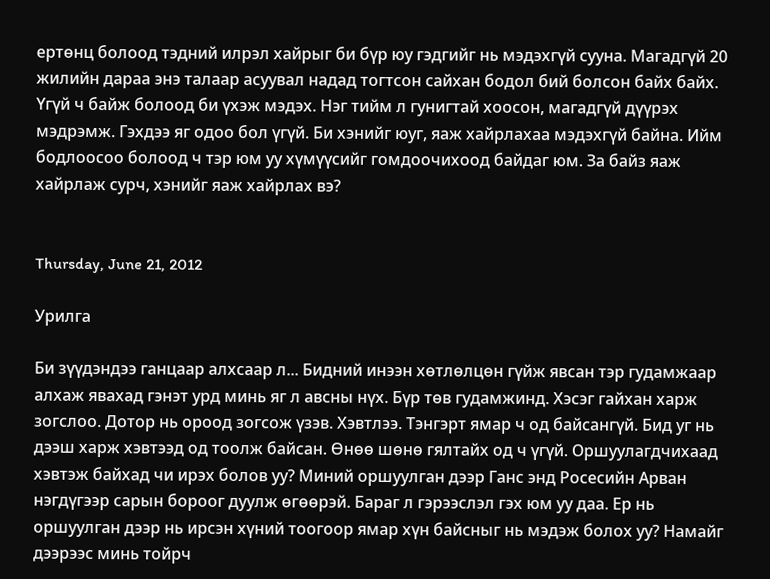ертөнц болоод тэдний илрэл хайрыг би бүр юу гэдгийг нь мэдэхгүй сууна. Магадгүй 20 жилийн дараа энэ талаар асуувал надад тогтсон сайхан бодол бий болсон байх байх. Үгүй ч байж болоод би үхэж мэдэх. Нэг тийм л гунигтай хоосон, магадгүй дүүрэх мэдрэмж. Гэхдээ яг одоо бол үгүй. Би хэнийг юуг, яаж хайрлахаа мэдэхгүй байна. Ийм бодлоосоо болоод ч тэр юм уу хүмүүсийг гомдоочихоод байдаг юм. За байз яаж хайрлаж сурч, хэнийг яаж хайрлах вэ?


Thursday, June 21, 2012

Урилга

Би зүүдэндээ ганцаар алхсаар л... Бидний инээн хөтлөлцөн гүйж явсан тэр гудамжаар алхаж явахад гэнэт урд минь яг л авсны нүх. Бүр төв гудамжинд. Хэсэг гайхан харж зогслоо. Дотор нь ороод зогсож үзэв. Хэвтлээ. Тэнгэрт ямар ч од байсангүй. Бид уг нь дээш харж хэвтээд од тоолж байсан. Өнөө шөнө гялтайх од ч үгүй. Оршуулагдчихаад хэвтэж байхад чи ирэх болов уу? Миний оршуулган дээр Ганс энд Росесийн Арван нэгдүгээр сарын бороог дуулж өгөөрэй. Бараг л гэрээслэл гэх юм уу даа. Ер нь оршуулган дээр нь ирсэн хүний тоогоор ямар хүн байсныг нь мэдэж болох уу? Намайг дээрээс минь тойрч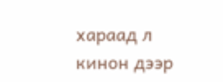хараад л кинон дээр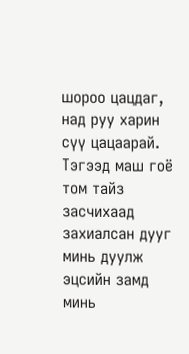шороо цацдаг, над руу харин сүү цацаарай. Тэгээд маш гоё том тайз засчихаад захиалсан дууг минь дуулж эцсийн замд минь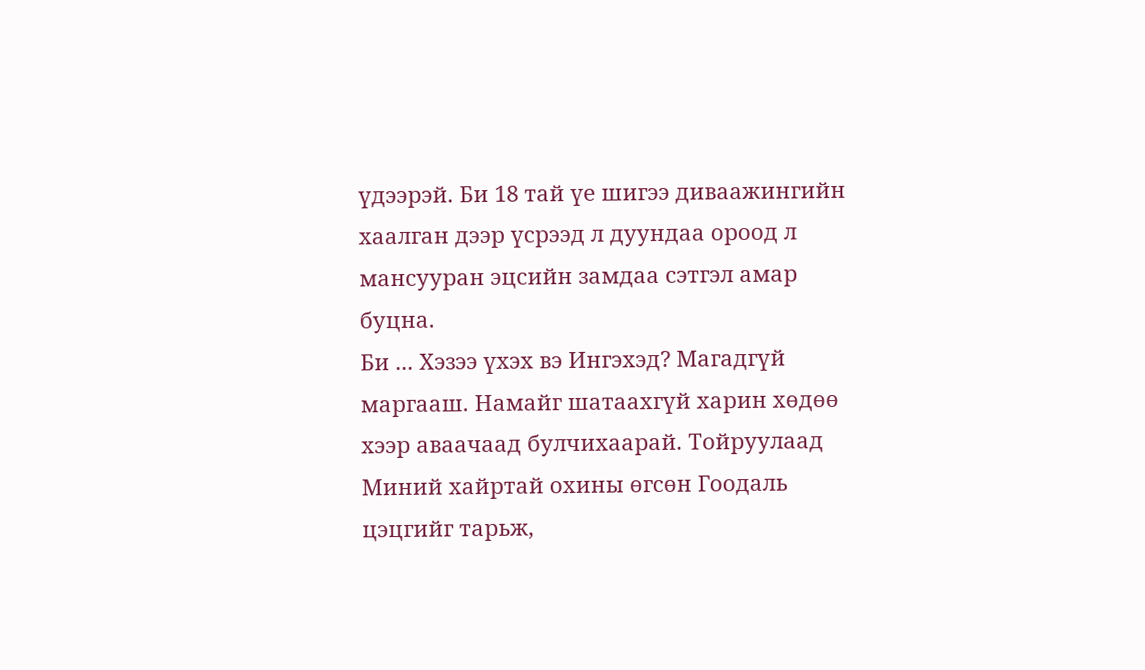үдээрэй. Би 18 тай үе шигээ диваажингийн хаалган дээр үсрээд л дуундаа ороод л мансууран эцсийн замдаа сэтгэл амар буцна.
Би ... Хэзээ үхэх вэ Ингэхэд? Магадгүй маргааш. Намайг шатаахгүй харин хөдөө хээр аваачаад булчихаарай. Тойруулаад Миний хайртай охины өгсөн Гоодаль цэцгийг тарьж,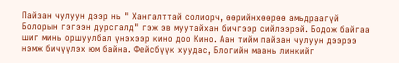Пайзан чулуун дээр нь " Хангалттай солиорч, өөрийнхөөрөө амьдраагүй Болорын гэгээн дурсгалд" гэж эв муутайхан бичгээр сийлээрэй. Бодож байгаа шиг минь оршуулбал үнэхээр кино доо Кино. Аан тийм пайзан чулуун дээрээ нэмж бичүүлэх юм байна. Фейсбүүк хуудас, Блогийн маань линкийг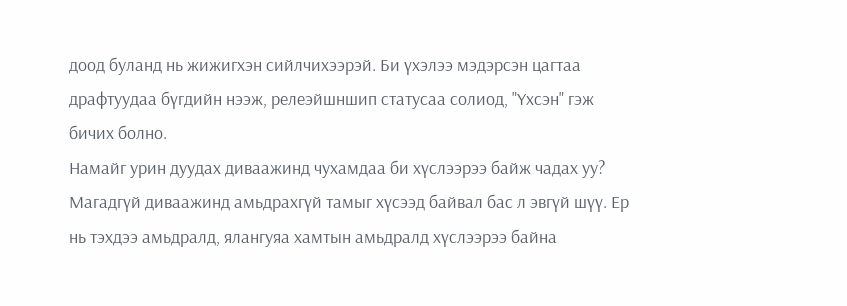доод буланд нь жижигхэн сийлчихээрэй. Би үхэлээ мэдэрсэн цагтаа драфтуудаа бүгдийн нээж, релеэйшншип статусаа солиод, "Үхсэн" гэж бичих болно.
Намайг урин дуудах диваажинд чухамдаа би хүслээрээ байж чадах уу? Магадгүй диваажинд амьдрахгүй тамыг хүсээд байвал бас л эвгүй шүү. Ер нь тэхдээ амьдралд, ялангуяа хамтын амьдралд хүслээрээ байна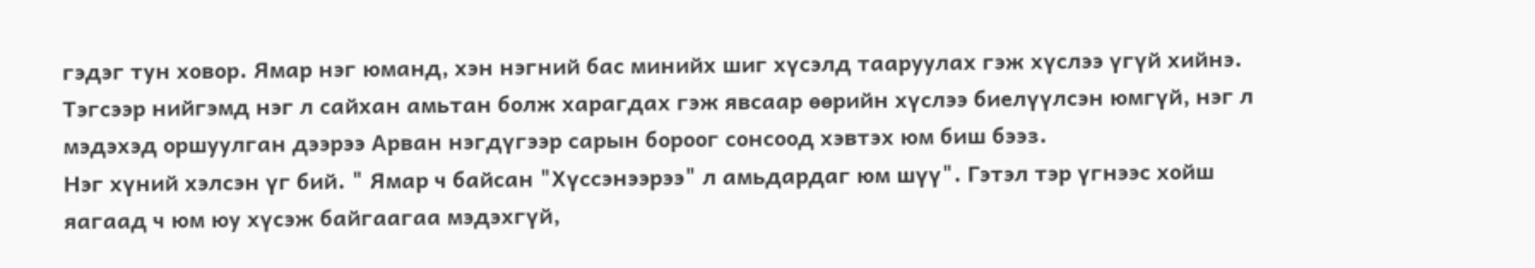гэдэг тун ховор. Ямар нэг юманд, хэн нэгний бас минийх шиг хүсэлд тааруулах гэж хүслээ үгүй хийнэ. Тэгсээр нийгэмд нэг л сайхан амьтан болж харагдах гэж явсаар өөрийн хүслээ биелүүлсэн юмгүй, нэг л мэдэхэд оршуулган дээрээ Арван нэгдүгээр сарын бороог сонсоод хэвтэх юм биш бээз.
Нэг хүний хэлсэн үг бий. " Ямар ч байсан "Хүссэнээрээ" л амьдардаг юм шүү". Гэтэл тэр үгнээс хойш яагаад ч юм юу хүсэж байгаагаа мэдэхгүй,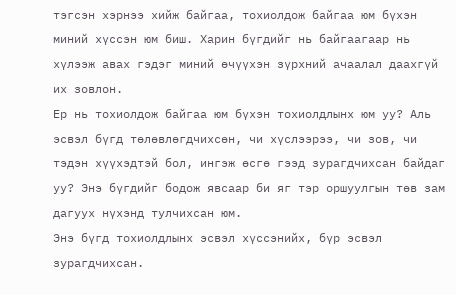тэгсэн хэрнээ хийж байгаа, тохиолдож байгаа юм бүхэн миний хүссэн юм биш. Харин бүгдийг нь байгаагаар нь хүлээж авах гэдэг миний өчүүхэн зүрхний ачаалал даахгүй их зовлон.
Ер нь тохиолдож байгаа юм бүхэн тохиолдлынх юм уу? Аль эсвэл бүгд төлөвлөгдчихсөн, чи хүслээрээ, чи зов, чи тэдэн хүүхэдтэй бол, ингэж өсгө гээд зурагдчихсан байдаг уу? Энэ бүгдийг бодож явсаар би яг тэр оршуулгын төв зам дагуух нүхэнд тулчихсан юм.
Энэ бүгд тохиолдлынх эсвэл хүссэнийх, бүр эсвэл зурагдчихсан.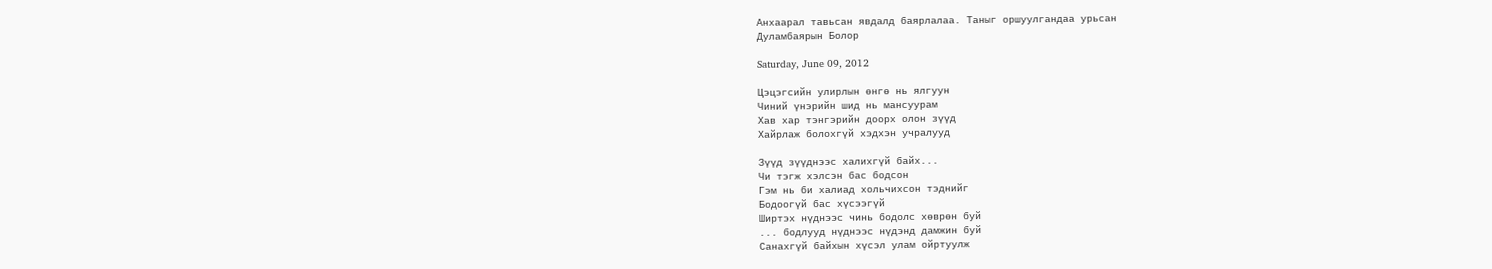Анхаарал тавьсан явдалд баярлалаа. Таныг оршуулгандаа урьсан
Дуламбаярын Болор

Saturday, June 09, 2012

Цэцэгсийн улирлын өнгө нь ялгуун
Чиний үнэрийн шид нь мансуурам
Хав хар тэнгэрийн доорх олон зүүд
Хайрлаж болохгүй хэдхэн учралууд

Зүүд зүүднээс халихгүй байх...
Чи тэгж хэлсэн бас бодсон
Гэм нь би халиад хольчихсон тэднийг
Бодоогүй бас хүсээгүй
Ширтэх нүднээс чинь бодолс хөврөн буй
... бодлууд нүднээс нүдэнд дамжин буй
Санахгүй байхын хүсэл улам ойртуулж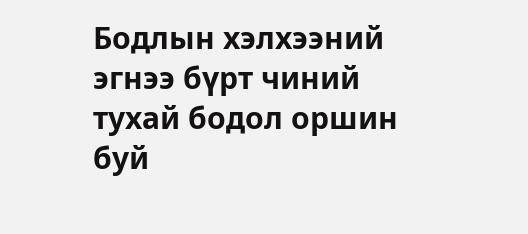Бодлын хэлхээний эгнээ бүрт чиний тухай бодол оршин буй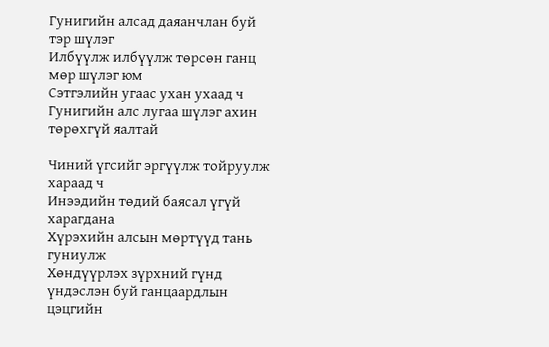Гунигийн алсад даяанчлан буй тэр шүлэг
Илбүүлж илбүүлж төрсөн ганц мөр шүлэг юм
Сэтгэлийн угаас ухан ухаад ч
Гунигийн алс лугаа шүлэг ахин төрөхгүй яалтай

Чиний үгсийг эргүүлж тойруулж хараад ч
Инээдийн төдий баясал үгүй харагдана
Хүрэхийн алсын мөртүүд тань гуниулж
Хөндүүрлэх зүрхний гүнд үндэслэн буй ганцаардлын цэцгийн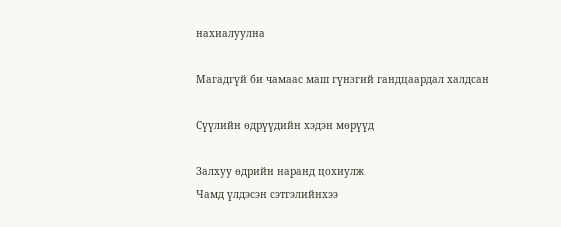нахиалуулна

Магадгүй би чамаас маш гүнзгий гандцаардал халдсан

Сүүлийн өдрүүдийн хэдэн мөрүүд

Залхуу өдрийн наранд цохиулж
Чамд үлдэсэн сэтгэлийнхээ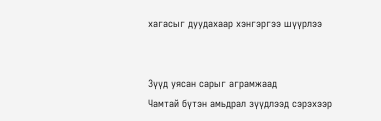хагасыг дуудахаар хэнгэргээ шүүрлээ


Зүүд уясан сарыг аграмжаад
Чамтай бүтэн амьдрал зүүдлээд сэрэхээр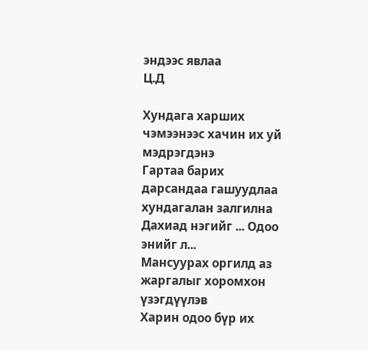эндээс явлаа
Ц.Д

Хундага харших чэмээнээс хачин их уй мэдрэгдэнэ
Гартаа барих дарсандаа гашуудлаа хундагалан залгилна
Дахиад нэгийг ... Одоо энийг л...
Мансуурах оргилд аз жаргалыг хоромхон үзэгдүүлэв
Харин одоо бүр их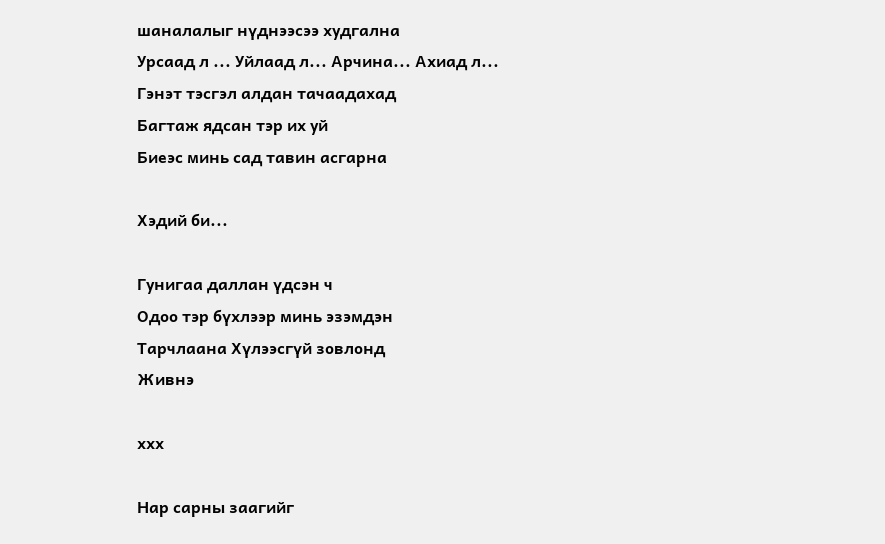шаналалыг нүднээсээ худгална
Урсаад л ... Уйлаад л... Арчина... Ахиад л...
Гэнэт тэсгэл алдан тачаадахад
Багтаж ядсан тэр их уй
Биеэс минь сад тавин асгарна

Хэдий би...

Гунигаа даллан үдсэн ч
Одоо тэр бүхлээр минь эзэмдэн
Тарчлаана Хүлээсгүй зовлонд
Живнэ

ххх

Нар сарны заагийг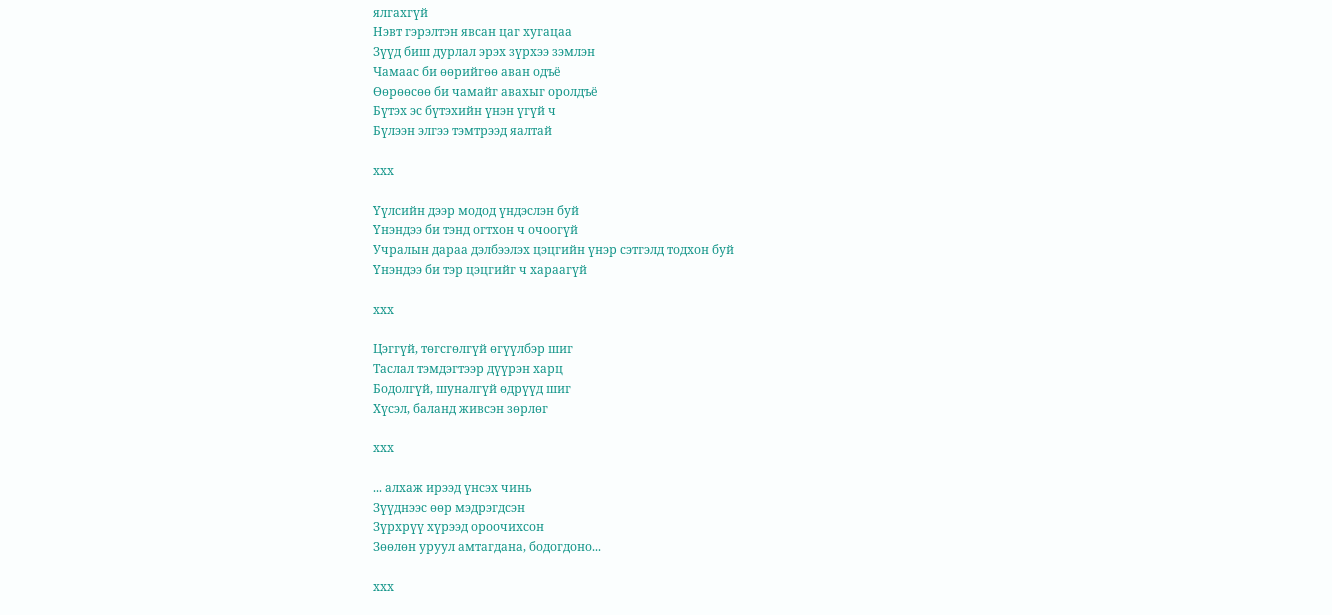ялгахгүй
Нэвт гэрэлтэн явсан цаг хугацаа
Зүүд биш дурлал эрэх зүрхээ зэмлэн
Чамаас би өөрийгөө аван одъё
Өөрөөсөө би чамайг авахыг оролдъё
Бүтэх эс бүтэхийн үнэн үгүй ч
Бүлээн элгээ тэмтрээд яалтай

ххх

Үүлсийн дээр модод үндэслэн буй
Үнэндээ би тэнд огтхон ч очоогүй
Учралын дараа дэлбээлэх цэцгийн үнэр сэтгэлд тодхон буй
Үнэндээ би тэр цэцгийг ч хараагүй

ххх

Цэггүй, төгсгөлгүй өгүүлбэр шиг
Таслал тэмдэгтээр дүүрэн харц
Бодолгүй, шуналгүй өдрүүд шиг
Хүсэл, баланд живсэн зөрлөг

ххх

... алхаж ирээд үнсэх чинь
Зүүднээс өөр мэдрэгдсэн
Зүрхрүү хүрээд ороочихсон
Зөөлөн уруул амтагдана, бодогдоно...

ххх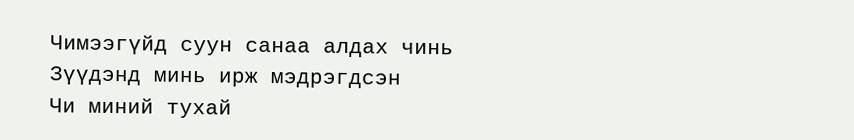Чимээгүйд суун санаа алдах чинь
Зүүдэнд минь ирж мэдрэгдсэн
Чи миний тухай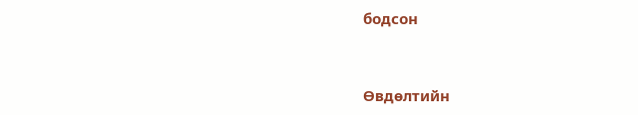бодсон


Өвдөлтийн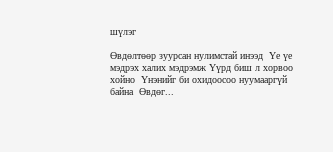шүлэг

Өвдөлтөөр зуурсан нулимстай инээд  Үе үе мэдрэх халих мэдрэмж Үүрд биш л хорвоо хойно  Үнэнийг би охидоосоо нуумааргүй байна  Өвдөг...